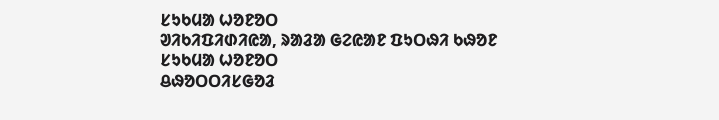ᱥᱩᱠᱢᱟ ᱦᱚᱱᱚᱛ
ᱣᱤᱠᱤᱯᱤᱰᱤᱭᱟ, ᱨᱟᱲᱟ ᱜᱮᱭᱟᱱ ᱯᱩᱛᱷᱤ ᱠᱷᱚᱱ
ᱥᱩᱠᱢᱟ ᱦᱚᱱᱚᱛ
ᱪᱷᱚᱛᱛᱤᱥᱜᱚᱲ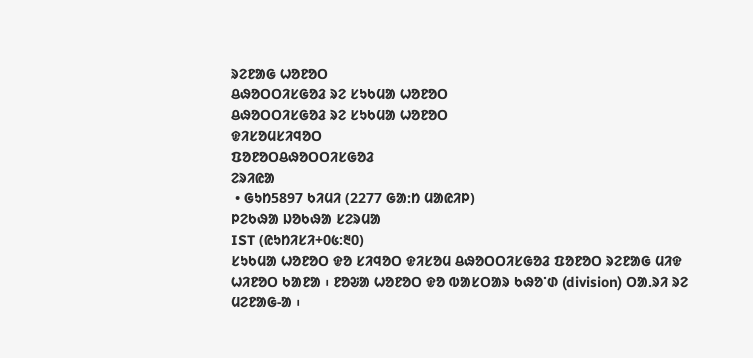ᱨᱮᱱᱟᱜ ᱦᱚᱱᱚᱛ
ᱪᱷᱚᱛᱛᱤᱥᱜᱚᱲ ᱨᱮ ᱥᱩᱠᱢᱟ ᱦᱚᱱᱚᱛ
ᱪᱷᱚᱛᱛᱤᱥᱜᱚᱲ ᱨᱮ ᱥᱩᱠᱢᱟ ᱦᱚᱱᱚᱛ
ᱫᱤᱥᱚᱢᱥᱤᱧᱚᱛ
ᱯᱚᱱᱚᱛᱪᱷᱚᱛᱛᱤᱥᱜᱚᱲ
ᱮᱨᱤᱭᱟ
 • ᱜᱩᱴ5897 ᱠᱤᱢᱤ (2277 ᱜᱟᱺᱴ ᱢᱟᱭᱤᱞ)
ᱞᱮᱠᱷᱟ ᱡᱚᱠᱷᱟ ᱥᱮᱨᱢᱟ
IST (ᱭᱩᱴᱤᱥᱤ+᱐᱕:᱓᱐)
ᱥᱩᱠᱢᱟ ᱦᱚᱱᱚᱛ ᱫᱚ ᱥᱤᱧᱚᱛ ᱫᱤᱥᱚᱢ ᱪᱷᱚᱛᱛᱤᱥᱜᱚᱲ ᱯᱚᱱᱚᱛ ᱨᱮᱱᱟᱜ ᱢᱤᱫ ᱦᱤᱱᱚᱛ ᱠᱟᱱᱟ ᱾ ᱱᱚᱶᱟ ᱦᱚᱱᱚᱛ ᱫᱚ ᱵᱟᱥᱛᱟᱨ ᱠᱷᱚᱸᱰ (division) ᱛᱟᱹᱨᱤ ᱨᱮ ᱢᱮᱱᱟᱜ-ᱟ ᱾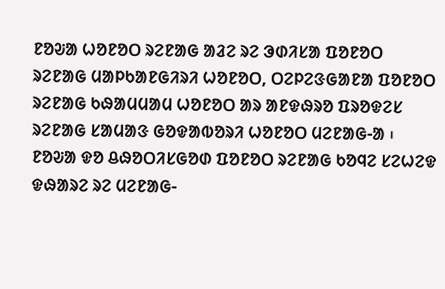ᱱᱚᱶᱟ ᱦᱚᱱᱚᱛ ᱨᱮᱱᱟᱜ ᱟᱲᱮ ᱨᱮ ᱳᱰᱤᱥᱟ ᱯᱚᱱᱚᱛ ᱨᱮᱱᱟᱜ ᱢᱟᱞᱠᱟᱱᱜᱤᱨᱤ ᱦᱚᱱᱚᱛ, ᱛᱮᱞᱮᱝᱜᱟᱱᱟ ᱯᱚᱱᱚᱛ ᱨᱮᱱᱟᱜ ᱠᱷᱟᱢᱢᱟᱢ ᱦᱚᱱᱚᱛ ᱟᱨ ᱟᱱᱫᱷᱨᱚ ᱯᱨᱚᱫᱮᱥ ᱨᱮᱱᱟᱜ ᱥᱟᱢᱟᱝ ᱜᱚᱫᱟᱵᱚᱨᱤ ᱦᱚᱱᱚᱛ ᱢᱮᱱᱟᱜ-ᱟ ᱾ ᱱᱚᱶᱟ ᱫᱚ ᱪᱷᱚᱛᱤᱥᱜᱚᱰ ᱯᱚᱱᱚᱛ ᱨᱮᱱᱟᱜ ᱠᱚᱧᱮ ᱥᱮᱦᱮᱫ ᱫᱷᱟᱨᱮ ᱨᱮ ᱢᱮᱱᱟᱜ-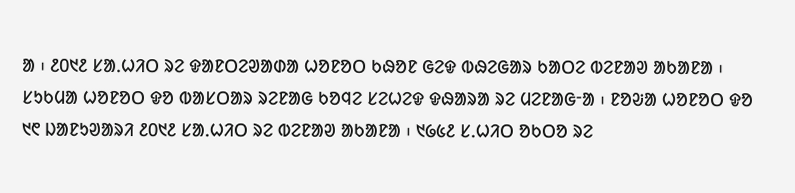ᱟ ᱾ ᱒᱐᱑᱒ ᱥᱟᱹᱦᱤᱛ ᱨᱮ ᱫᱟᱱᱛᱮᱣᱟᱰᱟ ᱦᱚᱱᱚᱛ ᱠᱷᱚᱱ ᱜᱮᱫ ᱵᱷᱮᱜᱟᱨ ᱠᱟᱛᱮ ᱵᱮᱱᱟᱣ ᱟᱠᱟᱱᱟ ᱾
ᱥᱩᱠᱢᱟ ᱦᱚᱱᱚᱛ ᱫᱚ ᱵᱟᱥᱛᱟᱨ ᱨᱮᱱᱟᱜ ᱠᱚᱧᱮ ᱥᱮᱦᱮᱫ ᱫᱷᱟᱨᱟ ᱨᱮ ᱢᱮᱱᱟᱜᱼᱟ ᱾ ᱱᱚᱶᱟ ᱦᱚᱱᱚᱛ ᱫᱚ ᱑᱖ ᱡᱟᱱᱩᱣᱟᱨᱤ ᱒᱐᱑᱒ ᱥᱟᱹᱦᱤᱛ ᱨᱮ ᱵᱮᱱᱟᱣ ᱟᱠᱟᱱᱟ ᱾ ᱑᱙᱕᱒ ᱥᱹᱦᱤᱛ ᱚᱠᱛᱚ ᱨᱮ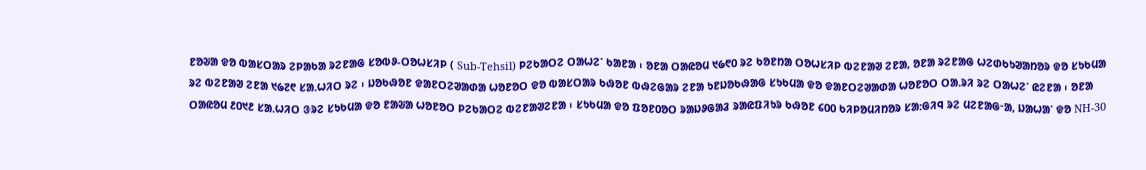ᱱᱚᱶᱟ ᱫᱚ ᱵᱟᱥᱛᱟᱨ ᱮᱞᱟᱠᱟ ᱨᱮᱱᱟᱜ ᱥᱚᱵᱽ-ᱛᱚᱦᱥᱤᱞ ( Sub-Tehsil) ᱞᱮᱠᱟᱛᱮ ᱛᱟᱦᱮᱸ ᱠᱟᱱᱟ ᱾ ᱚᱱᱟ ᱛᱟᱭᱚᱢ ᱑᱙᱖᱐ ᱨᱮ ᱠᱚᱱᱴᱟ ᱛᱚᱦᱥᱤᱞ ᱵᱮᱱᱟᱣ ᱮᱱᱟ, ᱚᱱᱟ ᱨᱮᱱᱟᱜ ᱦᱮᱰᱠᱩᱣᱟᱴᱚᱨ ᱫᱚ ᱥᱩᱠᱢᱟ ᱨᱮ ᱵᱮᱱᱟᱣ ᱮᱱᱟ ᱑᱙᱗᱖ ᱥᱟᱹᱦᱤᱛ ᱨᱮ ᱾ ᱡᱚᱠᱷᱚᱱ ᱫᱟᱱᱛᱮᱣᱟᱰᱟ ᱦᱚᱱᱚᱛ ᱫᱚ ᱵᱟᱥᱛᱟᱨ ᱠᱷᱚᱱ ᱵᱷᱮᱜᱟᱨ ᱮᱱᱟ ᱩᱱᱡᱚᱠᱷᱟᱜ ᱥᱩᱠᱢᱟ ᱫᱚ ᱫᱟᱱᱛᱮᱣᱟᱰᱟ ᱦᱚᱱᱚᱛ ᱛᱟᱹᱨᱤ ᱨᱮ ᱛᱟᱦᱮᱸ ᱭᱮᱱᱟ ᱾ ᱚᱱᱟ ᱛᱟᱭᱚᱢ ᱒᱐᱑᱒ ᱥᱟᱹᱦᱤᱛ ᱝᱨᱮ ᱥᱩᱠᱢᱟ ᱫᱚ ᱱᱟᱶᱟ ᱦᱚᱱᱚᱛ ᱞᱮᱠᱟᱛᱮ ᱵᱮᱱᱟᱣᱮᱱᱟ ᱾ ᱥᱩᱠᱢᱟ ᱫᱚ ᱯᱚᱱ᱐ᱚᱛ ᱨᱟᱡᱽᱜᱟᱲ ᱨᱟᱭᱯᱤᱩᱨ ᱠᱷᱚᱱ ᱔᱐᱐ ᱠᱤᱞᱚᱢᱤᱴᱚᱨ ᱥᱟᱺᱜᱤᱧ ᱨᱮ ᱢᱮᱱᱟᱜᱼᱟ, ᱡᱟᱦᱟᱸ ᱫᱚ NH-30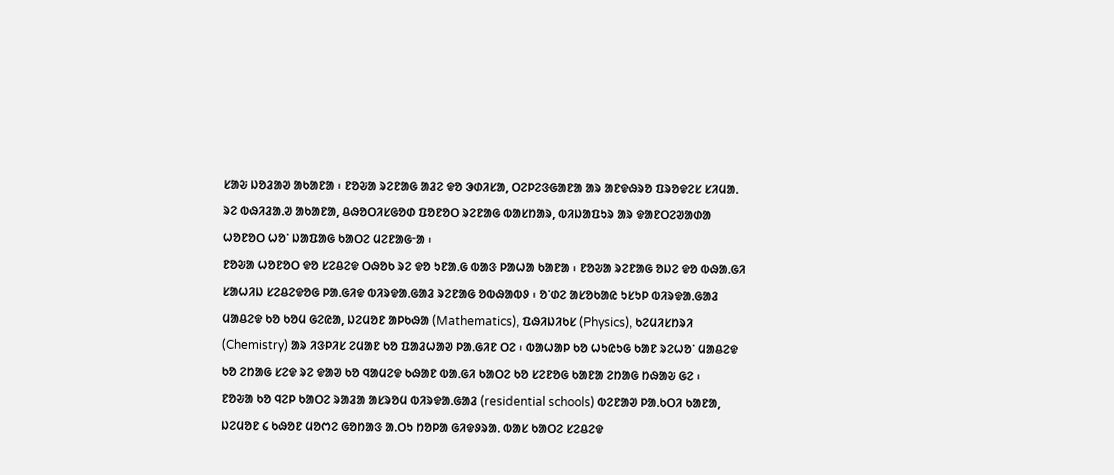ᱥᱟᱶ ᱡᱚᱲᱟᱣ ᱟᱠᱟᱱᱟ ᱾ ᱱᱚᱶᱟ ᱨᱮᱱᱟᱜ ᱟᱲᱮ ᱫᱚ ᱳᱰᱤᱥᱟ, ᱛᱮᱞᱮᱝᱜᱟᱱᱟ ᱟᱨ ᱟᱱᱫᱷᱨᱚ ᱯᱨᱚᱫᱮᱥ ᱥᱤᱢᱟᱹ ᱨᱮ ᱵᱷᱤᱲᱟᱹᱣ ᱟᱠᱟᱱᱟ, ᱪᱷᱚᱛᱤᱥᱜᱚᱰ ᱯᱚᱱᱚᱛ ᱨᱮᱱᱟᱜ ᱵᱟᱥᱴᱟᱨ, ᱵᱤᱡᱟᱯᱩᱨ ᱟᱨ ᱫᱟᱱᱛᱮᱣᱟᱰᱟ ᱦᱚᱱᱚᱛ ᱦᱚᱸ ᱡᱟᱯᱟᱜ ᱠᱟᱛᱮ ᱢᱮᱱᱟᱜᱼᱟ ᱾
ᱱᱚᱶᱟ ᱦᱚᱱᱚᱛ ᱫᱚ ᱥᱮᱪᱮᱫ ᱛᱷᱚᱠ ᱨᱮ ᱫᱚ ᱩᱱᱟᱹᱜ ᱵᱟᱝ ᱞᱟᱦᱟ ᱠᱟᱱᱟ ᱾ ᱱᱚᱶᱟ ᱨᱮᱱᱟᱜ ᱚᱡᱮ ᱫᱚ ᱵᱷᱟᱹᱜᱤ ᱥᱟᱦᱤᱡ ᱥᱮᱪᱮᱫᱚᱜ ᱞᱟᱹᱜᱤᱫ ᱵᱤᱨᱫᱟᱹᱜᱟᱲ ᱨᱮᱱᱟᱜ ᱚᱵᱷᱟᱵᱽ ᱾ ᱚᱸᱰᱮ ᱟᱥᱚᱠᱟᱭ ᱩᱥᱩᱞ ᱵᱤᱨᱫᱟᱹᱜᱟᱲ ᱢᱟᱪᱮᱫ ᱠᱚ ᱠᱚᱢ ᱜᱮᱭᱟ, ᱡᱮᱢᱚᱱ ᱟᱞᱠᱷᱟ (Mathematics), ᱯᱷᱤᱡᱤᱠᱥ (Physics), ᱠᱮᱢᱤᱥᱴᱨᱤ (Chemistry) ᱟᱨ ᱤᱝᱞᱤᱥ ᱮᱢᱟᱱ ᱠᱚ ᱯᱟᱲᱦᱟᱣ ᱞᱟᱹᱜᱤᱱ ᱛᱮ ᱾ ᱵᱟᱦᱟᱞ ᱠᱚ ᱦᱩᱭᱩᱜ ᱠᱟᱱ ᱨᱮᱦᱚᱸ ᱢᱟᱪᱮᱫ ᱠᱚ ᱮᱴᱟᱜ ᱥᱮᱫ ᱨᱮ ᱫᱟᱣ ᱠᱚ ᱧᱟᱢᱮᱫ ᱠᱷᱟᱱ ᱵᱟᱹᱜᱤ ᱠᱟᱛᱮ ᱠᱚ ᱥᱮᱱᱚᱜ ᱠᱟᱱᱟ ᱮᱴᱟᱜ ᱴᱷᱟᱶ ᱜᱮ ᱾
ᱱᱚᱶᱟ ᱠᱚ ᱧᱮᱞ ᱠᱟᱛᱮ ᱨᱟᱲᱟ ᱟᱥᱨᱚᱢ ᱵᱤᱨᱫᱟᱹᱜᱟᱲ (residential schools) ᱵᱮᱱᱟᱣ ᱞᱟᱹᱠᱛᱤ ᱠᱟᱱᱟ, ᱡᱮᱢᱚᱱ ᱔ ᱠᱷᱚᱱ ᱢᱚᱬᱮ ᱜᱚᱴᱟᱝ ᱟᱹᱛᱩ ᱴᱚᱞᱟ ᱜᱤᱫᱽᱨᱟᱹ ᱵᱟᱥ ᱠᱟᱛᱮ ᱥᱮᱪᱮᱫ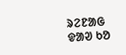ᱨᱮᱱᱟᱜ ᱫᱟᱣ ᱠᱚ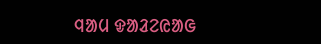ᱧᱟᱢ ᱫᱟᱲᱮᱭᱟᱜ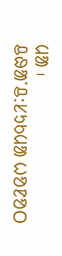ᱢᱟ ᱾
ᱪᱷᱟᱸᱪ:ᱥᱩᱠᱢᱟ ᱦᱚᱱᱚᱛ